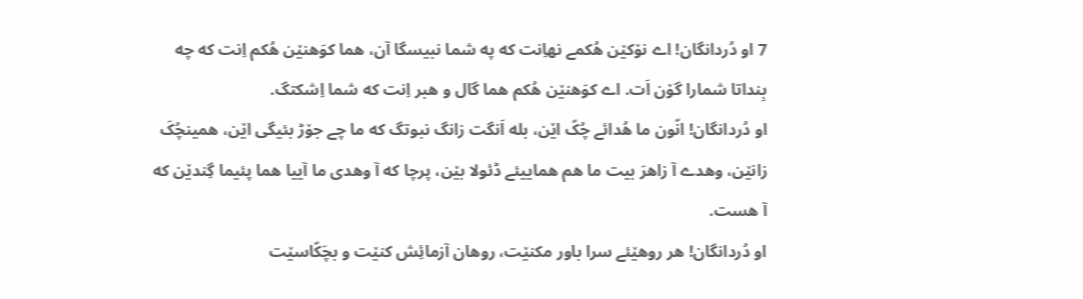7 او دُردانگان! اے نۆکێن هُکمے نهاِنت که په شما نبیسگا آن، هما کوَهنێن هُکم اِنت که چه بِنداتا شمارا گۆن اَت. اے کوَهنێن هُکم هما گال و هبر اِنت که شما اِشکتگ.
او دُردانگان! انّون ما هُدائے چُکّ اێن، بله اَنگت زانگ نبوتگ که ما چے جۆڑ بئیگی اێن، همینچُکَ زانێن، وهدے آ زاهرَ بیت ما هم هماییئے ڈئولا بێن، پرچا که آ وهدی ما آییا هما پئیما گِندێن که آ هست.
او دُردانگان! هر روهێئے سرا باور مکنێت، روهان آزمائِش کنێت و بچَکّاسێت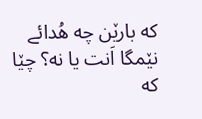که بارێن چه هُدائے نێمگا اَنت یا نه؟ چێا که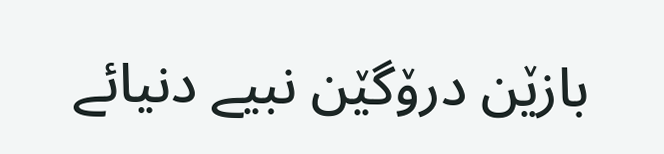بازێن درۆگێن نبیے دنیائے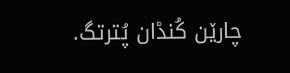چارێن کُنڈان پُترتگ.